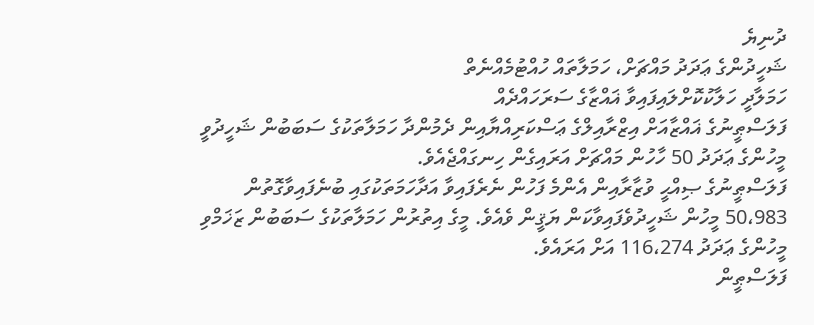ދުނިޔެ
ޝަހީދުންގެ ޢަދަދު މައްޗަށް، ހަމަލާތައް ހުއްޓުމެއްނެތް
ހަމަލާދީ ހަލާކުކޮށްލައިފައިވާ ޣައްޒާގެ ސަރަހައްދެއް
ފަލަސްޠީނުގެ ޣައްޒާއަށް އިޒްރާއިލްގެ ޢަސްކަރިއްޔާއިން ދެމުންދާ ހަމަލާތަކުގެ ސަބަބުން ޝަހީދުވީ މީހުންގެ ޢަދަދު 50 ހާހުން މައްޗަށް އަރައިގެން ހިނގައްޖެއެވެ.
ފަލަސްޠީނުގެ ޞިއްޙީ ވުޒާރާއިން އެންމެ ފަހުން ނެރެފައިވާ އަދާހަމަތަކުގައި ބުނެފައިވާގޮތުން 50،983 މީހުން ޝަހީދުވެފައިވާކަން ޔަޤީން ވެއެވެ. މީގެ އިތުރުން ހަމަލާތަކުގެ ސަބަބުން ޒަޚަމްވި މީހުންގެ ޢަދަދު 116،274 އަށް އަރައެވެ.
ފަލަސްޠީން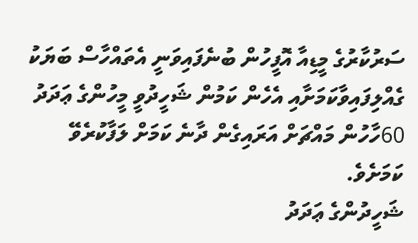ސަރުކާރުގެ މީޑިއާ އޮފީހުން ބުނެފައިވަނީ އެތައްހާސް ބަޔަކު ގެއްލިފައިވާކަމަށާއި އެހެން ކަމުން ޝަހީދުވީ މީހުންގެ ޢަދަދު 60ހާހުން މައްޗަށް އަރައިގެން ދާނެ ކަމަށް ލަފާކުރެވޭ ކަމަށެވެ.
ޝަހީދުންގެ ޢަދަދު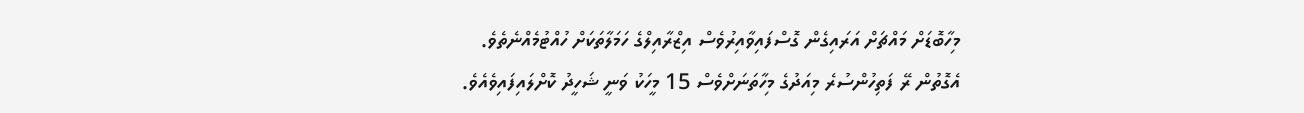މިހާބޮޑަށް މައްޗަށް އަރައިގެން ގޮސްފައިވާއިރުވެސް އިޒްރާއިލްގެ ހަމަލާތަކަށް ހުއްޓުމެއްނެތެވެ.
އެގޮތުން ރޭ ފަތިހުންސުރެ މިއަދުގެ މިހާތަނަށްވެސް 15 މީހަކު ވަނީ ޝަހީދު ކޮށްލައިފައިވެއެވެ.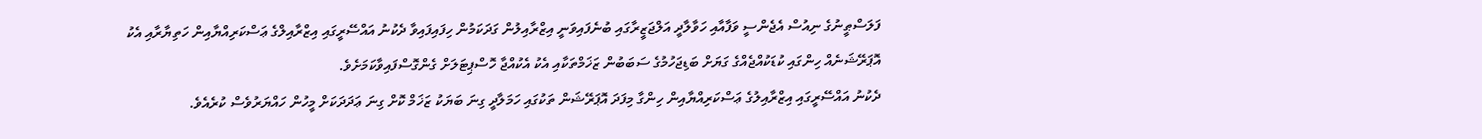ފަލަސްޠީނުގެ ނިއުސް އެޖެންސީ ވަފާއާއި ހަވާލާދީ އަލްޖަޒީރާގައި ބުނެފައިވަނީ އިޒްރާއިލުން ގަދަކަމުން ހިފައިފައިވާ ދެކުނު އައްސޭރީގައި އިޒްރާއިލްގެ ޢަސްކަރިއްޔާއިން ހަތިޔާރާއި އެކު އޮޕަރޭޝަނެއް ހިންގައި ކުޑަކުއްޖެއްގެ ގަޔަށް ބަޑިޖަހުމުގެ ސަބަބުން ޒަޚަމްތަކާއި އެކު އެކުއްޖާ ހޮސްޕިޓަލަށް ގެންގޮސްފައިވާކަމަށެވެ.
ދެކުނު އައްސޭރީގައި އިޒްރާއިލުގެ ޢަސްކަރިއްޔާއިން ހިންގާ މިފަދަ އޮޕަރޭޝަން ތަކުގައި ހަމަލާދީ ގިނަ ބަޔަކު ޒަޚަމް ކޮށް ގިނަ ޢަދަދަކަށް މީހުން ހައްޔަރުވެސް ކުރެއެވެ.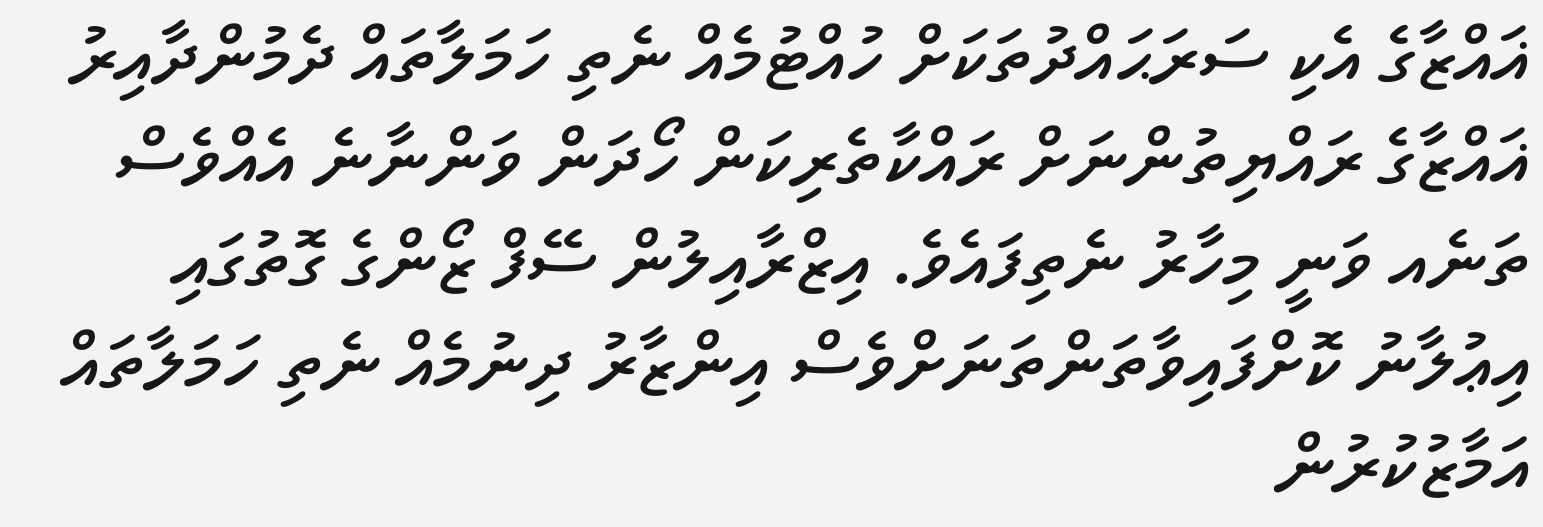ޣައްޒާގެ އެކި ސަރަޙައްދުތަކަށް ހުއްޓުމެއް ނެތި ހަމަލާތައް ދެމުންދާއިރު ޣައްޒާގެ ރައްޔިތުންނަށް ރައްކާތެރިކަން ހޯދަން ވަންނާނެ އެއްވެސް ތަނެއ ވަނީ މިހާރު ނެތިފައެވެ. އިޒްރާއިލުން ސޭފް ޒޯންގެ ގޮތުގައި އިޢުލާނު ކޮށްފައިވާތަންތަނަށްވެސް އިންޒާރު ދިނުމެއް ނެތި ހަމަލާތައް އަމާޒުކުރުން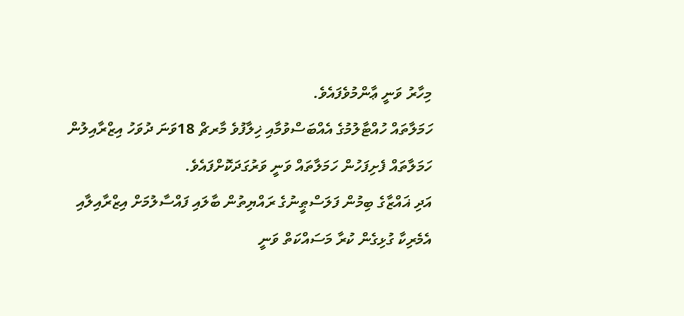މިހާރު ވަނީ ޢާންމުވެފައެވެ.
ހަމަލާތައް ހުއްޓާލުމުގެ އެއްބަސްވުމާއި ޚިލާފުވެ މާރޗް 18ވަނަ ދުވަހު އިޒްރާއިލުން ހަމަލާތައް ފެށިފަހުން ހަމަލާތައް ވަނީ ވަރުގަދަކޮށްފައެވެ.
އަދި ޣައްޒާގެ ބިމުން ފަލަސްޠީނުގެ ރައްޔިތުން ބާލައި ފައްސާލުމަށް އިޒްރާއިލާއި އެމެރިކާ ގުޅިގެން ކުރާ މަސައްކަތް ވަނީ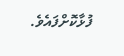ފުޅާކޮށްފައެވެ.